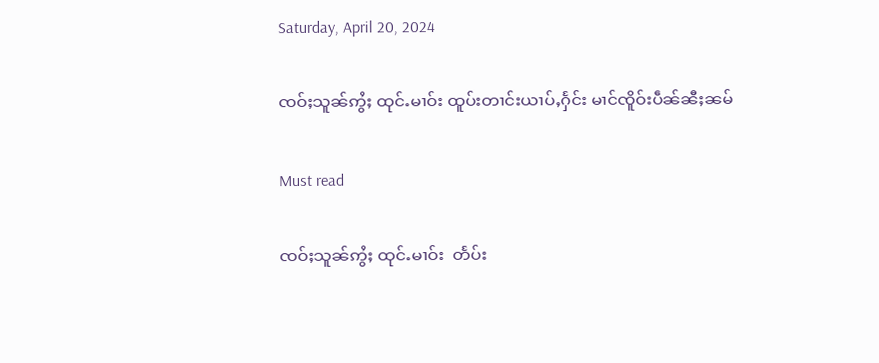Saturday, April 20, 2024

ၸဝ်ႈသူၼ်ဢွႆႈ ထုင်ႉမၢဝ်း ထူပ်းတၢင်းယၢပ်ႇႁႅင်း မၢင်ၸိူဝ်းပဵၼ်ၼီႈၼမ်

Must read

ၸဝ်ႈသူၼ်ဢွႆႈ ထုင်ႉမၢဝ်း  တႅပ်း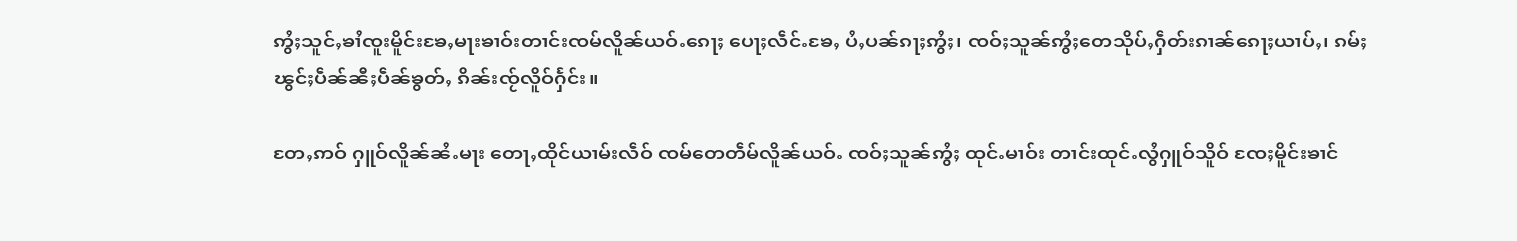ဢွႆႈသူင်ႇၶၢႆၸူးမိူင်းၶႄႇမႃးၶၢဝ်းတၢင်းၸမ်လိူၼ်ယဝ်ႉၵေႃႈ ပေႃႈလဵင်ႉၶႄႇ ပႆႇပၼ်ၵႃႈဢွႆႈ၊ ၸဝ်ႈသူၼ်ဢွႆႈတေသိုပ်ႇႁဵတ်းၵၢၼ်ၵေႃႈယၢပ်ႇ၊ ၵမ်ႈၽွင်ႈပဵၼ်ၼီႈပဵၼ်ၶွတ်ႇ ၵိၼ်းၸႂ်လိူဝ်ႁႅင်း။

တႄႇဢဝ် ႁူဝ်လိူၼ်ၼႆႉမႃး တေႃႇထိုင်ယၢမ်းလဵဝ် ၸမ်တေတဵမ်လိူၼ်ယဝ်ႉ ၸဝ်ႈသူၼ်ဢွႆႈ ထုင်ႉမၢဝ်း တၢင်းထုင်ႉလွႆႁူဝ်သိူဝ် ၸႄႈမိူင်းၶၢင်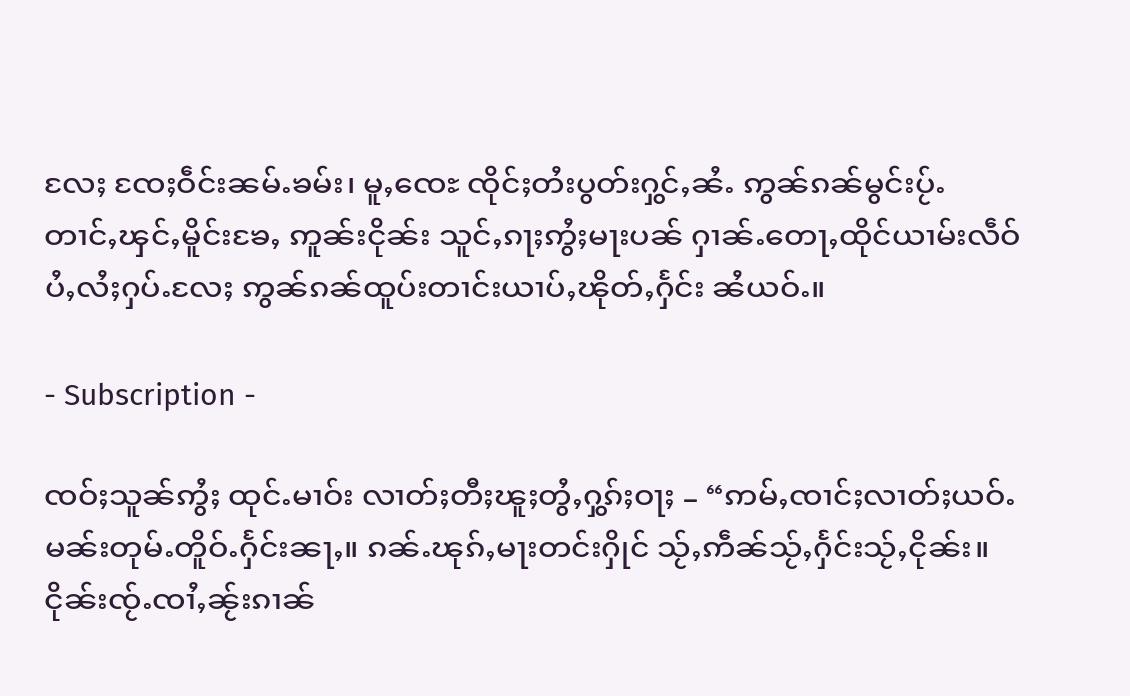လႄႈ ၸႄႈဝဵင်းၼမ်ႉၶမ်း၊ မူႇၸေႊ ၸိုင်ႈတႆးပွတ်းႁွင်ႇၼႆႉ ဢွၼ်ၵၼ်မွင်းပႂ်ႉ တၢင်ႇၾင်ႇမိူင်းၶႄႇ ဢူၼ်းငိုၼ်း သူင်ႇၵႃႈဢွႆႈမႃးပၼ် ႁၢၼ်ႉတေႃႇထိုင်ယၢမ်းလဵဝ် ပႆႇလႆႈႁပ်ႉလႄႈ ဢွၼ်ၵၼ်ထူပ်းတၢင်းယၢပ်ႇၽိုတ်ႇႁႅင်း ၼႆယဝ်ႉ။

- Subscription -

ၸဝ်ႈသူၼ်ဢွႆႈ ထုင်ႉမၢဝ်း လၢတ်ႈတီႈၽူႈတွႆႇႁွၵ်ႈဝႃႈ – “ဢမ်ႇၸၢင်ႈလၢတ်ႈယဝ်ႉ မၼ်းတုမ်ႉတိူဝ်ႉႁႅင်းၼႃႇ။ ၵၼ်ႉၽုၵ်ႇမႃးတင်းႁိုင် သႂ်ႇဢဵၼ်သႂ်ႇႁႅင်းသႂ်ႇငိုၼ်း။ငိုၼ်းၸႂ်ႉၸၢႆႇၼႂ်းၵၢၼ်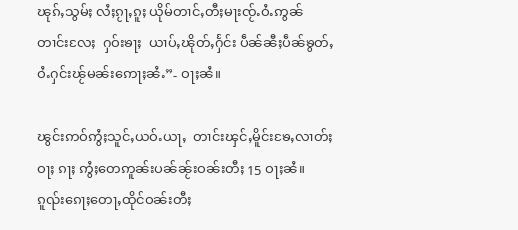ၽုၵ်ႇသွမ်ႈ လႆႈၵႂႃႇၵူႈ ယိုမ်တၢင်ႇတီႈမႃးၸႂ်ႉဝႆႉဢွၼ်တၢင်းလႄႈ  ႁဝ်းၶႃႈ  ယၢပ်ႇၽိုတ်ႇႁႅင်း ပဵၼ်ၼီႈပဵၼ်ၶွတ်ႇဝႆႉႁင်းၽႂ်မၼ်းဢေႃႈၼႆႉ”- ဝႃႈၼႆ။

ၽွင်းဢဝ်ဢွႆႈသူင်ႇယဝ်ႉယႃႇ  တၢင်းၾင်ႇမိူင်းၶႄႇလၢတ်ႈဝႃႈ ၵႃႈ ဢွႆႈတေဢူၼ်းပၼ်ၼႂ်းဝၼ်းတီႈ 15 ဝႃႈၼႆ။ ၵူၺ်းၵေႃႈတေႃႇထိုင်ဝၼ်းတီႈ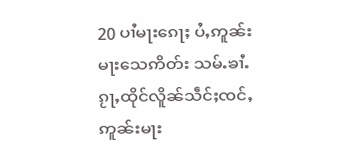20 ပၢႆမႃးၵေႃႈ ပႆႇဢူၼ်းမႃးသေဢိတ်း သမ်ႉၶၢႆႉၵႂႃႇထိုင်လိူၼ်သဵင်ႈၸင်ႇဢူၼ်းမႃး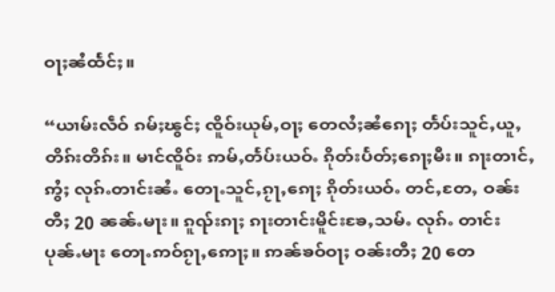ဝႃႈၼႆထႅင်ႈ။

“ယၢမ်းလဵဝ် ၵမ်ႈၽွင်ႈ ၸိူဝ်းယုမ်ႇဝႃႈ တေလႆႈၼႆၵေႃႈ တႅပ်းသူင်ႇယူႇတိၵ်းတိၵ်း။ မၢင်ၸိူဝ်း ဢမ်ႇတႅပ်းယဝ်ႉ ၵိုတ်းပႅတ်ႈၵေႃႈမီး။ ၵႃးတၢင်ႇ ဢွႆႈ လုၵ်ႉတၢင်းၼႆႉ တေႃႉသူင်ႇၵႂႃႇၵေႃႈ ၵိုတ်းယဝ်ႉ တင်ႇတႄႇ ဝၼ်းတီႈ 20 ၼၼ်ႉမႃး။ ၵူၺ်းၵႃႈ ၵႃးတၢင်းမိူင်းၶႄႇသမ်ႉ လုၵ်ႉ တၢင်းပုၼ်ႉမႃး တေႃႉဢဝ်ၵႂႃႇဢေႃႈ။ ဢၼ်ၶဝ်ဝႃႈ ဝၼ်းတီႈ 20 တေ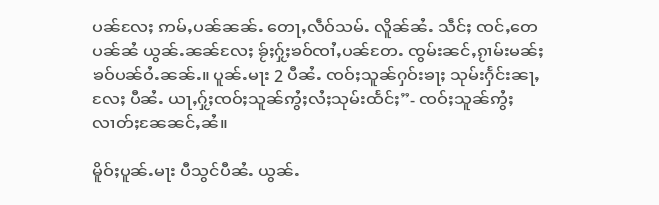ပၼ်လႄႈ ဢမ်ႇပၼ်ၼၼ်ႉ တေႃႇလဵဝ်သမ်ႉ လိူၼ်ၼႆႉ သဵင်ႈ ၸင်ႇတေပၼ်ၼႆ ယွၼ်ႉၼၼ်လႄႈ ၶႂ်ႈႁႂ်ႈၶဝ်ၸၢႆႇပၼ်တႄႉ ၸွမ်းၼင်ႇၵႂၢမ်းမၼ်ႈၶဝ်ပၼ်ဝႆႉၼၼ်ႉ။ ပူၼ်ႉမႃး 2 ပီၼႆႉ ၸဝ်ႈသူၼ်ႁဝ်းၶႃႈ သုမ်းႁႅင်းၼႃႇလႄႈ ပီၼႆႉ ယႃႇႁႂ်ႈၸဝ်ႈသူၼ်ဢွႆႈလႆႈသုမ်းထႅင်ႈ”- ၸဝ်ႈသူၼ်ဢွႆႈ လၢတ်ႈၼႄၼင်ႇၼႆ။

မိူဝ်ႈပူၼ်ႉမႃး ပီသွင်ပီၼႆႉ ယွၼ်ႉ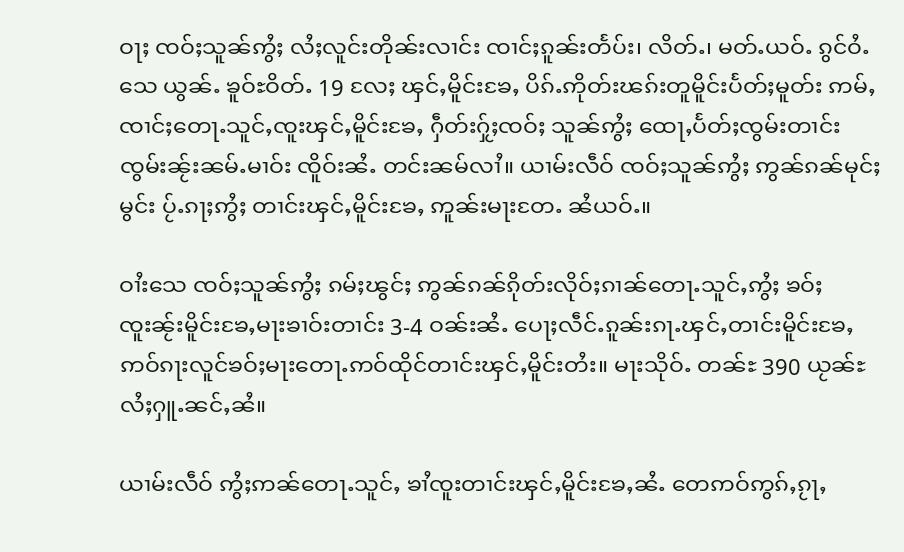ဝႃႈ ၸဝ်ႈသူၼ်ဢွႆႈ လႆႈလူင်းတိုၼ်းလၢင်း ၸၢင်ႈၵူၼ်းတႅပ်း၊ လိတ်ႉ၊ မတ်ႉယဝ်ႉ ၵွင်ဝႆႉသေ ယွၼ်ႉ ၶူဝ်ႊဝိတ်ႉ 19 လႄႈ ၾင်ႇမိူင်းၶႄႇ ပိၵ်ႉဢိုတ်းၽၵ်းတူမိူင်းပႅတ်ႈမူတ်း ဢမ်ႇၸၢင်ႈတေႃႉသူင်ႇၸူးၾင်ႇမိူင်းၶႄႇ ႁဵတ်းႁႂ်ႈၸဝ်ႈ သူၼ်ဢွႆႈ ထေႃႇပႅတ်ႈၸွမ်းတၢင်း ၸွမ်းၼႂ်းၼမ်ႉမၢဝ်း ၸိူဝ်းၼႆႉ တင်းၼမ်လၢႆ။ ယၢမ်းလဵဝ် ၸဝ်ႈသူၼ်ဢွႆႈ ဢွၼ်ၵၼ်မုင်ႈမွင်း ပႂ်ႉၵႃႈဢွႆႈ တၢင်းၾင်ႇမိူင်းၶႄႇ ဢူၼ်းမႃးတႄႉ ၼႆယဝ်ႉ။

ဝၢႆးသေ ၸဝ်ႈသူၼ်ဢွႆႈ ၵမ်ႈၽွင်ႈ ဢွၼ်ၵၼ်ၵိုတ်းလိုဝ်ႈၵၢၼ်တေႃႉသူင်ႇဢွႆႈ ၶဝ်ႈၸူးၼႂ်းမိူင်းၶႄႇမႃးၶၢဝ်းတၢင်း 3-4 ဝၼ်းၼႆႉ ပေႃႈလဵင်ႉၵူၼ်းၵႃႉၾင်ႇတၢင်းမိူင်းၶႄႇ ဢဝ်ၵႃးလူင်ၶဝ်ႈမႃးတေႃႉဢဝ်ထိုင်တၢင်းၾင်ႇမိူင်းတႆး။ မႃးသိုဝ်ႉ တၼ်ႊ 390 ယႂၼ်ႊ လႆႈႁူႉၼင်ႇၼႆ။

ယၢမ်းလဵဝ် ဢွႆႈဢၼ်တေႃႉသူင်ႇ ၶၢႆၸူးတၢင်းၾင်ႇမိူင်းၶႄႇၼႆႉ တေဢဝ်ဢွၵ်ႇၵႂႃႇ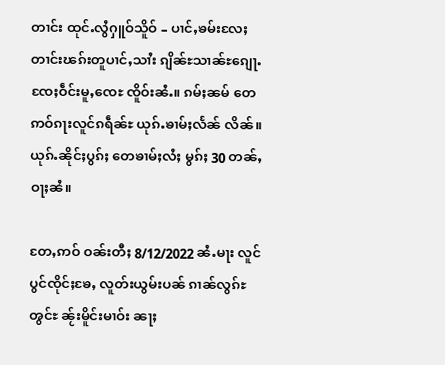တၢင်း ထုင်ႉလွႆႁူဝ်သိူဝ် – ပၢင်ႇၶမ်းလႄႈ တၢင်းၽၵ်းတူပၢင်ႇသၢႆး ၵျိၼ်ႊသၢၼ်ႊၵျေႃႉ ၸႄႈဝဵင်းမူႇၸေႊ ၸိူဝ်းၼႆႉ။ ၵမ်ႈၼမ် တေဢဝ်ၵႃးလူင်ၵရဵၼ်ႊ ယုၵ်ႉၶၢမ်ႈလႅၼ် လိၼ်။ ယုၵ်ႉၼိုင်ႈပွၵ်ႈ တေၶၢမ်ႈလႆႈ မွၵ်ႈ 30 တၼ်ႇ ဝႃႈၼႆ။

တႄႇဢဝ် ဝၼ်းတီႈ 8/12/2022 ၼႆႉမႃး လူင်ပွင်ၸိုင်ႈၶႄႇ လူတ်းယွမ်းပၼ် ၵၢၼ်လွၵ်ႊၻွင်ႊ ၼႂ်းမိူင်းမၢဝ်း ၼႃႈ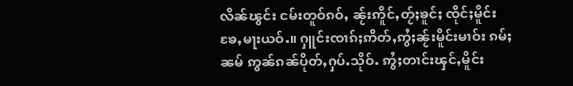လိၼ်ၽွင်း ငမ်းတူဝ်ၵဝ်ႇ ၼႂ်းဢိူင်ႇတႂ်ႈၶူင်ႈ ၸိုင်ႈမိူင်းၶႄႇမႃးယဝ်ႉ။ ႁူင်းၸၢၵ်ႈဢိတ်ႇဢွႆႈၼႂ်းမိူင်းမၢဝ်း ၵမ်ႈၼမ် ဢွၼ်ၵၼ်ပိုတ်ႇႁပ်ႉသိုဝ်ႉ ဢွႆႈတၢင်းၾင်ႇမိူင်း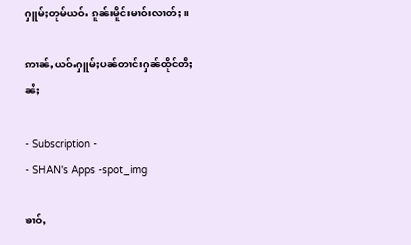ႁူမ်ႈတုမ်ယဝ်ႉ ၵူၼ်းမိူင်းမၢဝ်းလၢတ်ႈ။

ဢၢၼ်ႇယဝ်ႉႁူမ်ႈပၼ်တၢင်းႁၼ်ထိုင်တီႈၼႆႈ

- Subscription -
- SHAN's Apps -spot_img

ၶၢဝ်ႇ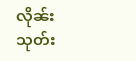လိုၼ်းသုတ်း